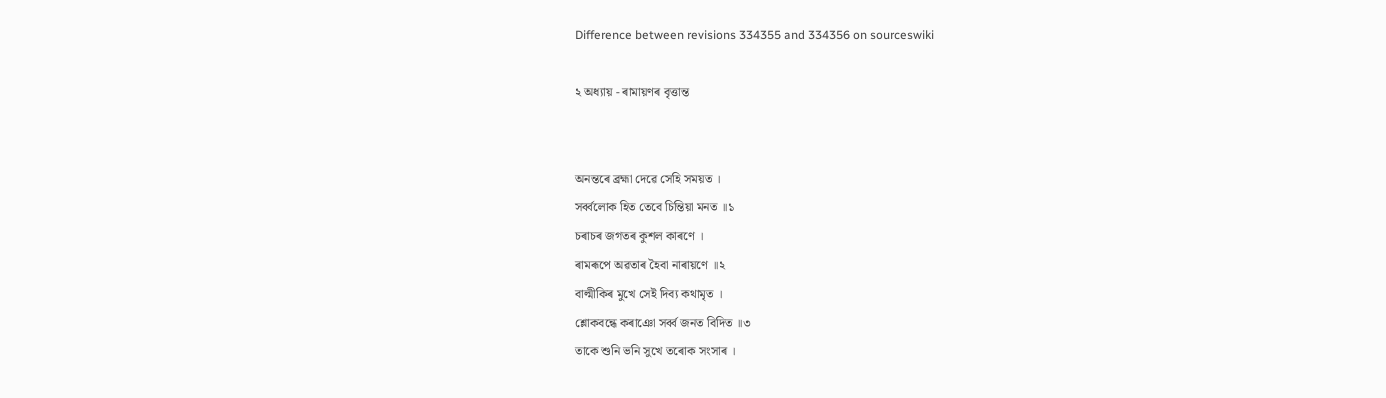Difference between revisions 334355 and 334356 on sourceswiki

২ অধ্যায় - ৰামায়ণৰ বৃত্তান্ত


অনন্তৰে ব্ৰহ্মা দেৱে সেহি সময়ত ।
সৰ্ব্বলোক হিত তেবে চিন্তিয়া মনত ॥১
চৰাচৰ জগতৰ কুশল কাৰণে ।
ৰামৰূপে অৱতাৰ হৈবা নাৰায়ণে ॥২
বাল্মীকিৰ মুখে সেই দিব্য কথামৃত ।
শ্লোকবন্ধে কৰাঞো সৰ্ব্ব জনত বিদিত ॥৩
তাকে শুনি ভনি সুখে তৰোক সংসাৰ ।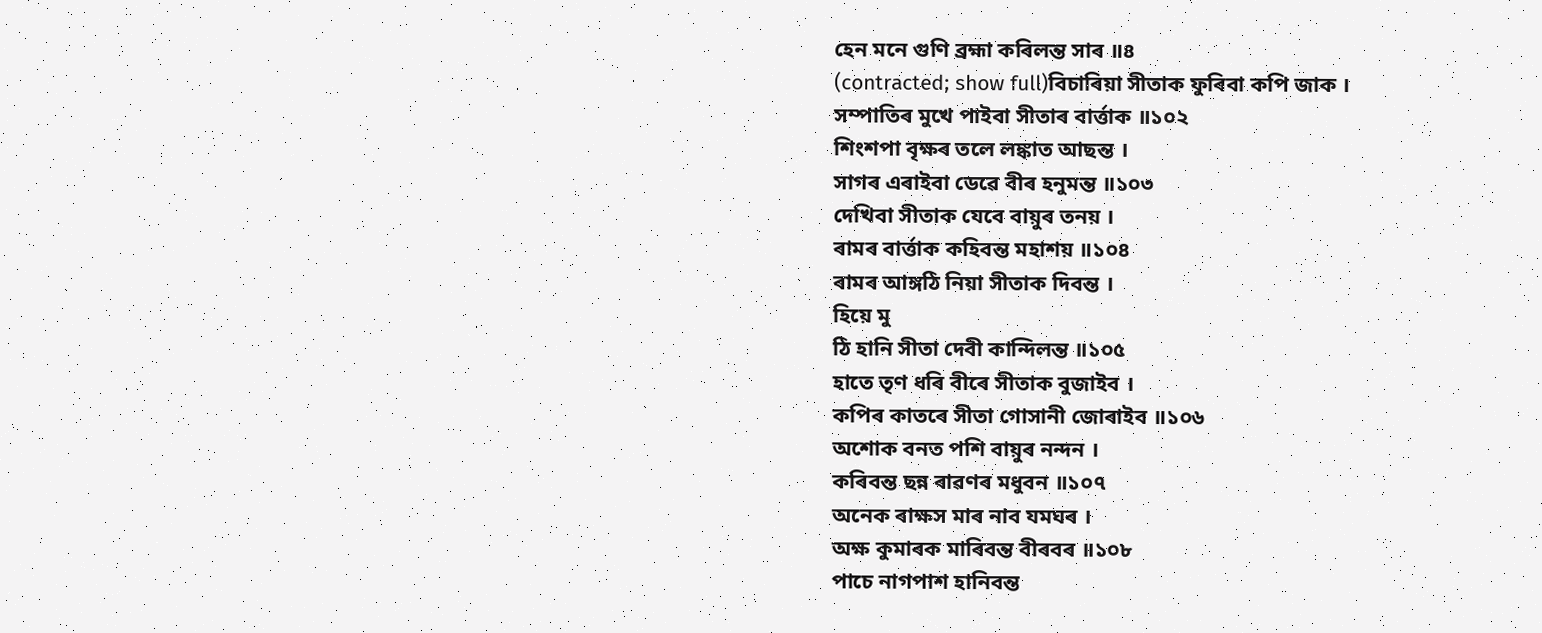হেন মনে গুণি ব্ৰহ্মা কৰিলন্ত সাৰ ॥৪
(contracted; show full)বিচাৰিয়া সীতাক ফুৰিবা কপি জাক ।
সম্পাতিৰ মুখে পাইবা সীতাৰ বাৰ্ত্তাক ॥১০২
শিংশপা বৃক্ষৰ তলে লঙ্কাত আছন্ত ।
সাগৰ এৰাইবা ডেৱে বীৰ হনুমন্ত ॥১০৩
দেখিবা সীতাক যেবে বায়ুৰ তনয় ।
ৰামৰ বাৰ্ত্তাক কহিবন্ত মহাশয় ॥১০৪
ৰামৰ আঙ্গঠি নিয়া সীতাক দিবন্ত ।
হিয়ে মু
ঠি হানি সীতা দেবী কান্দিলন্ত ॥১০৫
হাতে তৃণ ধৰি বীৰে সীতাক বুজাইব ।
কপিৰ কাতৰে সীতা গোসানী জোৰাইব ॥১০৬
অশোক বনত পশি বায়ুৰ নন্দন ।
কৰিবন্ত ছন্ন ৰাৱণৰ মধুবন ॥১০৭
অনেক ৰাক্ষস মাৰ নাব যমঘৰ ।
অক্ষ কুমাৰক মাৰিবন্ত বীৰবৰ ॥১০৮
পাচে নাগপাশ হানিবন্ত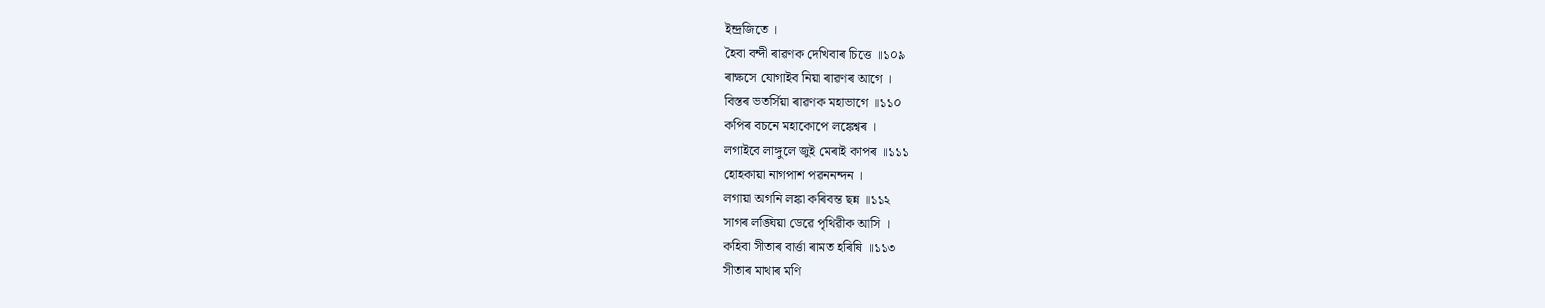ইন্দ্ৰজিতে ।
হৈবা বন্দী ৰাৱণক দেখিবাৰ চিত্তে ॥১০৯
ৰাক্ষসে যোগাইব নিয়া ৰাৱণৰ আগে ।
বিস্তৰ ভতৰ্সিয়া ৰাৱণক মহাভাগে ॥১১০
কপিৰ বচনে মহাকোপে লঙ্কেশ্বৰ ।
লগাইবে লাঙ্গুলে জুই মেৰাই কাপৰ ॥১১১
হোহকায়া নাগপাশ পৱননন্দন ।
লগায়া অগনি লঙ্কা কৰিবন্ত ছন্ন ॥১১২
সাগৰ লঙ্ঘিয়া ডেৱে পৃথিৱীক আসি ।
কহিবা সীতাৰ বাৰ্ত্তা ৰামত হৰিষি ॥১১৩
সীতাৰ মাথাৰ মণি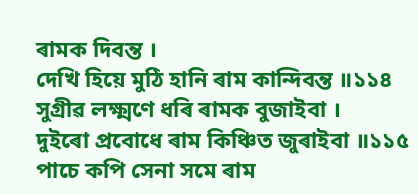ৰামক দিবন্ত ।
দেখি হিয়ে মুঠি হানি ৰাম কান্দিবন্ত ॥১১৪
সুগ্ৰীৱ লক্ষ্মণে ধৰি ৰামক বুজাইবা ।
দুইৰো প্ৰবোধে ৰাম কিঞ্চিত জুৰাইবা ॥১১৫
পাচে কপি সেনা সমে ৰাম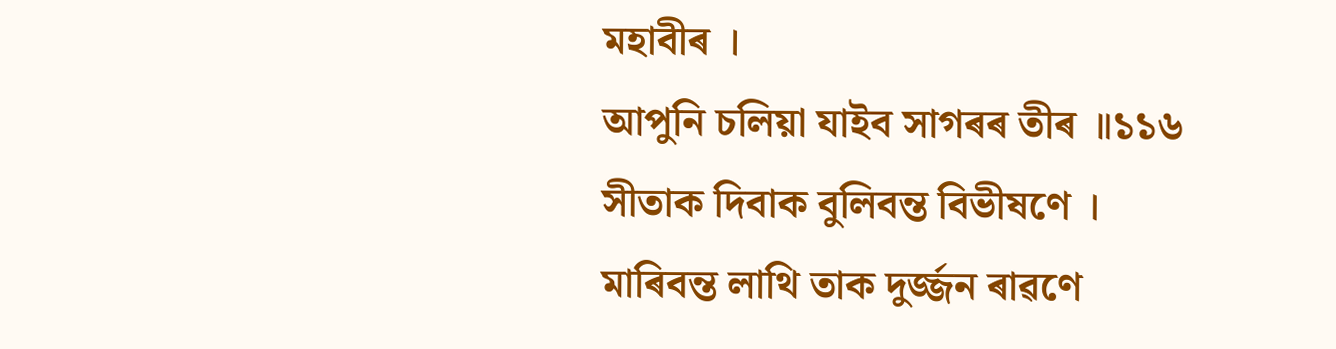মহাবীৰ ।
আপুনি চলিয়া যাইব সাগৰৰ তীৰ ॥১১৬
সীতাক দিবাক বুলিবন্ত বিভীষণে ।
মাৰিবন্ত লাথি তাক দুৰ্জ্জন ৰাৱণে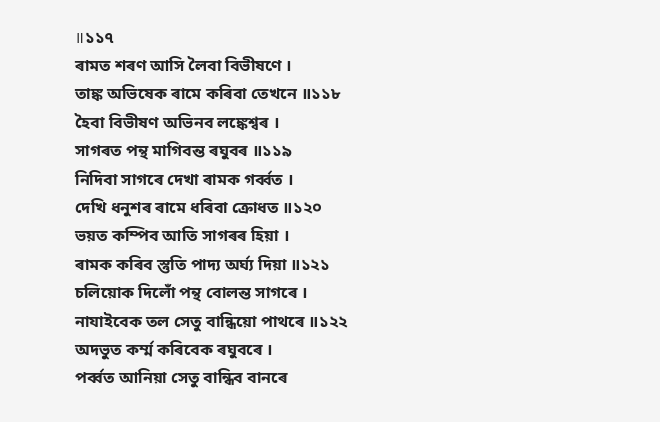॥১১৭
ৰামত শৰণ আসি লৈবা বিভীষণে ।
তাঙ্ক অভিষেক ৰামে কৰিবা তেখনে ॥১১৮
হৈবা বিভীষণ অভিনব লঙ্কেশ্বৰ ।
সাগৰত পন্থ মাগিবন্ত ৰঘুবৰ ॥১১৯
নিদিবা সাগৰে দেখা ৰামক গৰ্ব্বত ।
দেখি ধনুশৰ ৰামে ধৰিবা ক্ৰোধত ॥১২০
ভয়ত কম্পিব আতি সাগৰৰ হিয়া ।
ৰামক কৰিব স্তুতি পাদ্য অৰ্ঘ্য দিয়া ॥১২১
চলিয়োক দিলোঁ পন্থ বোলন্ত সাগৰে ।
নাযাইবেক তল সেতু বান্ধিয়ো পাথৰে ॥১২২
অদভুত কৰ্ম্ম কৰিবেক ৰঘুবৰে ।
পৰ্ব্বত আনিয়া সেতু বান্ধিব বানৰে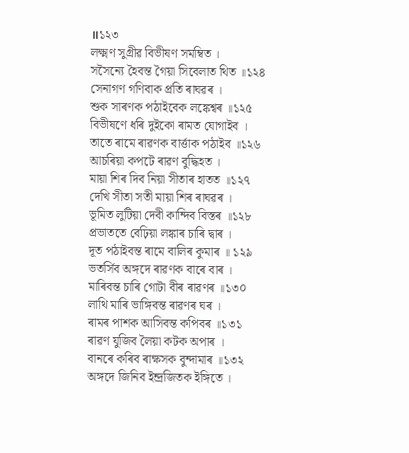॥১২৩
লক্ষ্মণ সুগ্ৰীৱ বিভীষণ সমম্বিত ।
সসৈন্যে হৈবন্ত গৈয়া সিবেলাত থিত ॥১২৪
সেনাগণ গণিবাক প্ৰতি ৰাঘৱৰ ।
শুক সাৰণক পঠাইবেক লঙ্কেশ্বৰ ॥১২৫
বিভীষণে ধৰি দুইকো ৰামত যোগাইব ।
তাতে ৰামে ৰাৱণক বাৰ্ত্তাক পঠাইব ॥১২৬
আচৰিয়া কপটে ৰাৱণ বুদ্ধিহত ।
মায়া শিৰ দিব নিয়া সীতাৰ হাতত ॥১২৭
দেখি সীতা সতী মায়া শিৰ ৰাঘৱৰ ।
ভূমিত লুটিয়া দেবী কান্দিব বিস্তৰ ॥১২৮
প্ৰভাততে বেঢ়িয়া লঙ্কাৰ চাৰি দ্বাৰ ।
দূত পঠাইবন্ত ৰামে বালিৰ কুমাৰ ॥ ১২৯
ভতৰ্সিব অঙ্গদে ৰাৱণক বাৰে বাৰ ।
মাৰিবন্ত চাৰি গোটা বীৰ ৰাৱণৰ ॥১৩০
লাথি মাৰি ভাঙ্গিবন্ত ৰাৱণৰ ঘৰ ।
ৰামৰ পাশক আসিবন্ত কপিবৰ ॥১৩১
ৰাৱণ যুজিব লৈয়া কটক অপাৰ ।
বানৰে কৰিব ৰাক্ষসক বুন্দামাৰ ॥১৩২
অঙ্গদে জিনিব ইন্দ্ৰজিতক ইঙ্গিতে ।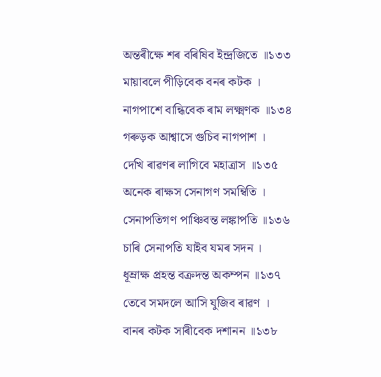অন্তৰীক্ষে শৰ বৰিষিব ইন্দ্ৰজিতে ॥১৩৩
মায়াবলে পীড়িবেক বনৰ কটক ।
নাগপাশে বান্ধিবেক ৰাম লক্ষ্মণক ॥১৩৪
গৰুড়ক আশ্বাসে গুচিব নাগপাশ ।
দেখি ৰাৱণৰ লাগিবে মহাত্ৰাস ॥১৩৫
অনেক ৰাক্ষস সেনাগণ সমম্বিতি ।
সেনাপতিগণ পাঞ্চিবন্ত লঙ্কাপতি ॥১৩৬
চাৰি সেনাপতি যাইব যমৰ সদন ।
ধূম্ৰাক্ষ প্ৰহন্ত বক্ৰদন্ত অকম্পন ॥১৩৭
তেবে সমদলে আসি যুজিব ৰাৱণ ।
বানৰ কটক সাৰীবেক দশানন ॥১৩৮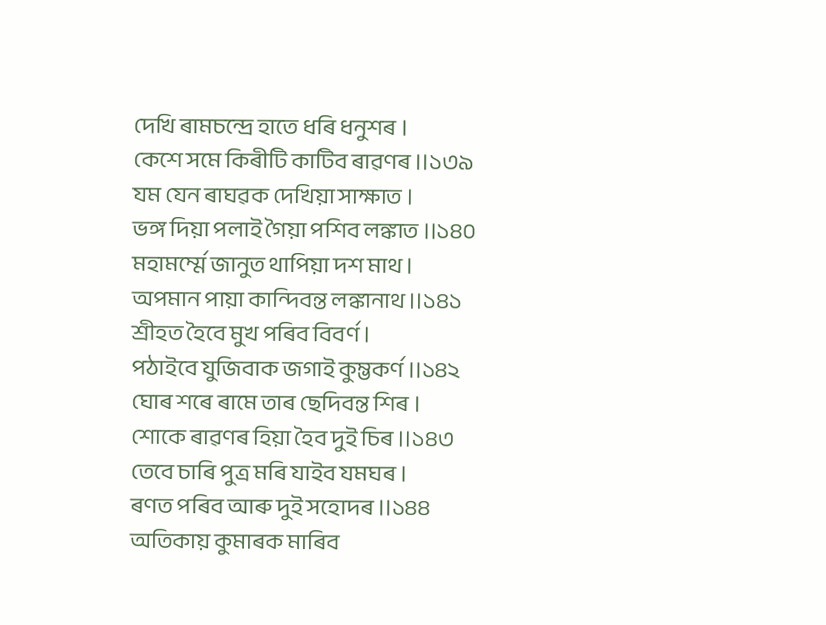দেখি ৰামচন্দ্ৰে হাতে ধৰি ধনুশৰ ।
কেশে সমে কিৰীটি কাটিব ৰাৱণৰ ॥১৩৯
যম যেন ৰাঘৱক দেখিয়া সাক্ষাত ।
ভঙ্গ দিয়া পলাই গৈয়া পশিব লঙ্কাত ॥১৪০
মহামৰ্ম্মে জানুত থাপিয়া দশ মাথ ।
অপমান পায়া কান্দিবন্ত লঙ্কানাথ ॥১৪১
শ্ৰীহত হৈবে মুখ পৰিব বিবৰ্ণ ।
পঠাইবে যুজিবাক জগাই কুম্ভকৰ্ণ ॥১৪২
ঘোৰ শৰে ৰামে তাৰ ছেদিবন্ত শিৰ ।
শোকে ৰাৱণৰ হিয়া হৈব দুই চিৰ ॥১৪৩
তেবে চাৰি পুত্ৰ মৰি যাইব যমঘৰ ।
ৰণত পৰিব আৰু দুই সহোদৰ ॥১৪৪
অতিকায় কুমাৰক মাৰিব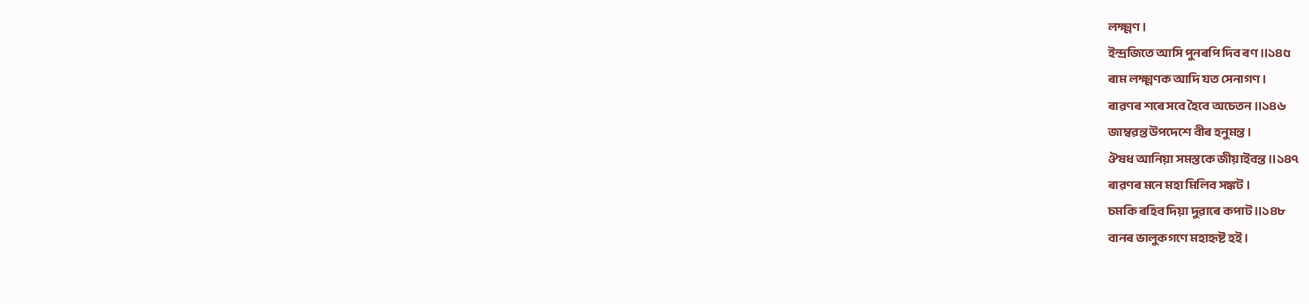লক্ষ্মণ ।
ইন্দ্ৰজিতে আসি পুনৰপি দিব ৰণ ॥১৪৫
ৰাম লক্ষ্মণক আদি যত সেনাগণ ।
ৰাৱণৰ শৰে সবে হৈবে অচেতন ॥১৪৬
জাম্বৱন্ত উপদেশে বীৰ হনুমন্ত ।
ঔষধ আনিয়া সমস্তকে জীয়াইবন্ত ॥১৪৭
ৰাৱণৰ মনে মহা মিলিব সঙ্কট ।
চমকি ৰহিব দিয়া দুৱাৰে কপাট ॥১৪৮
বানৰ ভালুকগণে মহাহৃষ্ট হই ।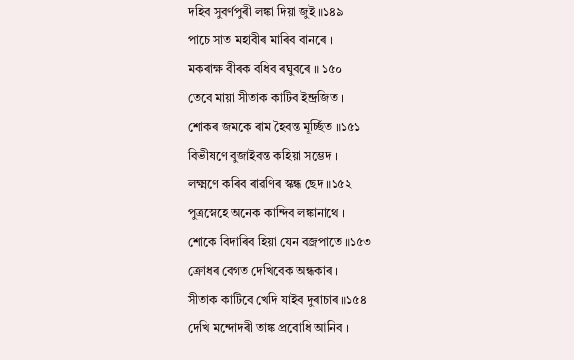দহিব সুবৰ্ণপুৰী লঙ্কা দিয়া জুই ॥১৪৯
পাচে সাত মহাবীৰ মাৰিব বানৰে ।
মকৰাক্ষ বীৰক বধিব ৰঘুবৰে ॥ ১৫০
তেবে মায়া সীতাক কাটিব ইন্দ্ৰজিত ।
শোকৰ জমকে ৰাম হৈবন্ত মূৰ্চ্ছিত ॥১৫১
বিভীষণে বুজাইবন্ত কহিয়া সম্ভেদ ।
লক্ষ্মণে কৰিব ৰাৱণিৰ স্কন্ধ ছেদ ॥১৫২
পুত্ৰস্নেহে অনেক কান্দিব লঙ্কানাথে ।
শোকে বিদাৰিব হিয়া যেন বজ্ৰপাতে ॥১৫৩
ক্ৰোধৰ বেগত দেখিবেক অন্ধকাৰ ।
সীতাক কাটিবে খেদি যাইব দুৰাচাৰ ॥১৫৪
দেখি মন্দোদৰী তাঙ্ক প্ৰবোধি আনিব ।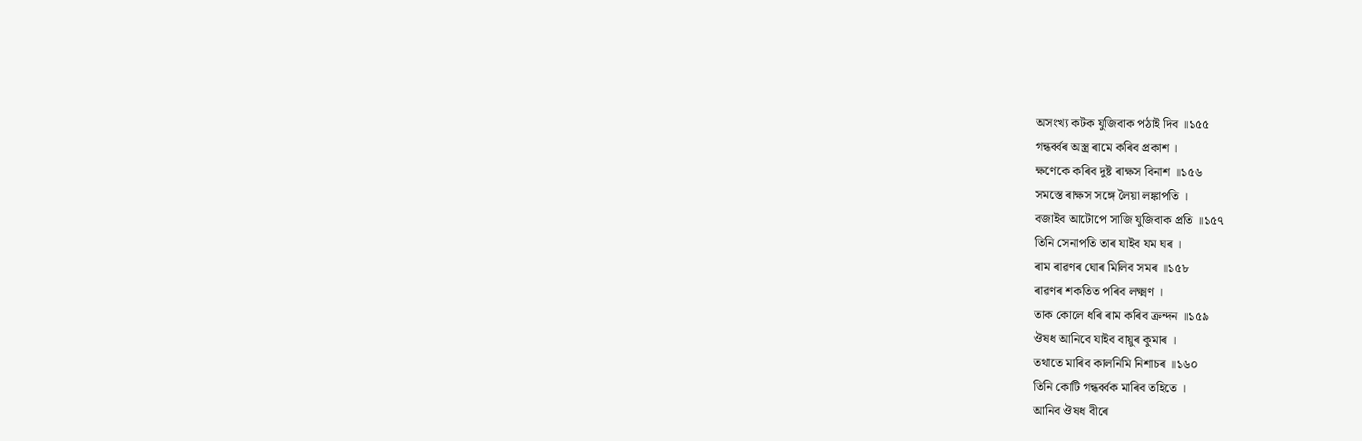অসংখ্য কটক যুজিবাক পঠাই দিব ॥১৫৫
গন্ধৰ্ব্বৰ অস্ত্ৰ ৰামে কৰিব প্ৰকাশ ।
ক্ষণেকে কৰিব দুষ্ট ৰাক্ষস বিনাশ ॥১৫৬
সমস্তে ৰাক্ষস সঙ্গে লৈয়া লঙ্কাপতি ।
বজাইব আটোপে সাজি যুজিবাক প্ৰতি ॥১৫৭
তিনি সেনাপতি তাৰ যাইব যম ঘৰ ।
ৰাম ৰাৱণৰ ঘোৰ মিলিব সমৰ ॥১৫৮
ৰাৱণৰ শকতিত পৰিব লক্ষ্মণ ।
তাক কোলে ধৰি ৰাম কৰিব ক্ৰন্দন ॥১৫৯
ঔষধ আনিবে যাইব বায়ুৰ কুমাৰ ।
তথাতে মাৰিব কালনিমি নিশাচৰ ॥১৬০
তিনি কোটি গন্ধৰ্ব্বক মাৰিব তহিতে ।
আনিব ঔষধ বীৰে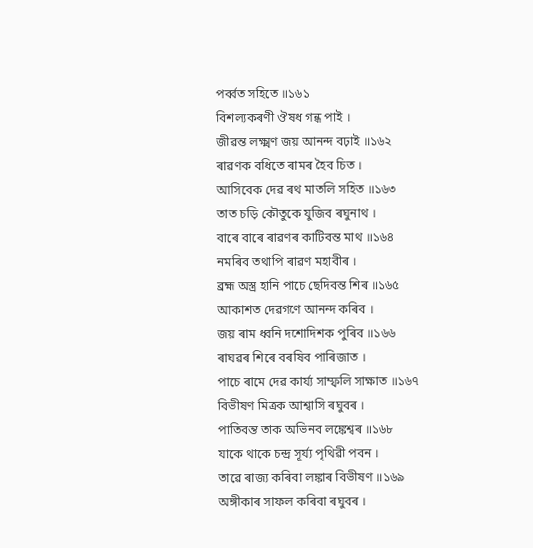পৰ্ব্বত সহিতে ॥১৬১
বিশল্যকৰণী ঔষধ গন্ধ পাই ।
জীৱন্ত লক্ষ্মণ জয় আনন্দ বঢ়াই ॥১৬২
ৰাৱণক বধিতে ৰামৰ হৈব চিত ।
আসিবেক দেৱ ৰথ মাতলি সহিত ॥১৬৩
তাত চড়ি কৌতুকে যুজিব ৰঘুনাথ ।
বাৰে বাৰে ৰাৱণৰ কাটিবন্ত মাথ ॥১৬৪
নমৰিব তথাপি ৰাৱণ মহাবীৰ ।
ব্ৰহ্ম অস্ত্ৰ হানি পাচে ছেদিবন্ত শিৰ ॥১৬৫
আকাশত দেৱগণে আনন্দ কৰিব ।
জয় ৰাম ধ্বনি দশোদিশক পুৰিব ॥১৬৬
ৰাঘৱৰ শিৰে বৰষিব পাৰিজাত ।
পাচে ৰামে দেৱ কাৰ্য্য সাম্ফলি সাক্ষাত ॥১৬৭
বিভীষণ মিত্ৰক আশ্বাসি ৰঘুবৰ ।
পাতিবন্ত তাক অভিনব লঙ্কেশ্বৰ ॥১৬৮
যাকে থাকে চন্দ্ৰ সূৰ্য্য পৃথিৱী পবন ।
তাৱে ৰাজ্য কৰিবা লঙ্কাৰ বিভীষণ ॥১৬৯
অঙ্গীকাৰ সাফল কৰিবা ৰঘুবৰ ।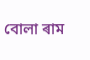বোলা ৰাম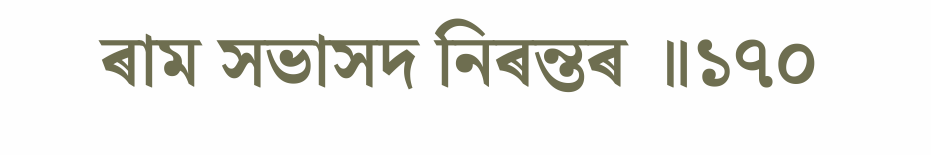ৰাম সভাসদ নিৰন্তৰ ॥১৭০